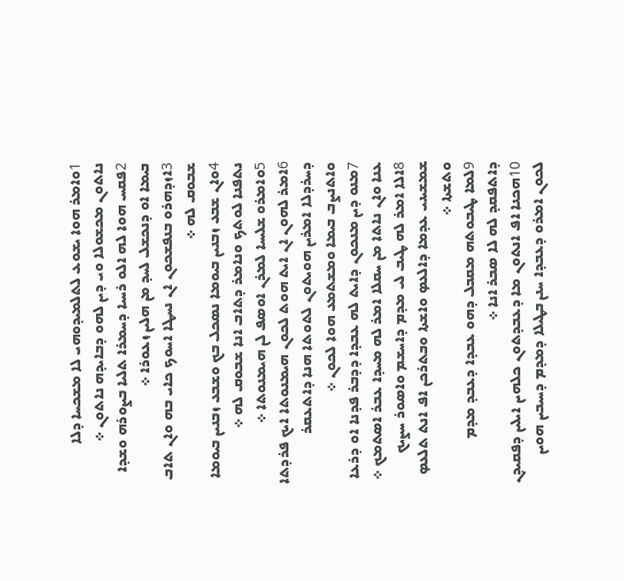1ܘܐܡܪ ܗܘܐ ܝܫܘܥ ܠܬܠܡܝܕܘܗܝ ܠܐ ܡܫܟܚܐ ܕܠܐ ܢܐܬܘܢ ܡܟܫܘܠܐ ܘܝ ܕܝܢ ܠܗܘ ܕܒܐܝܕܗ ܢܐܬܘܢ ܀
2ܦܩܚ ܗܘܐ ܠܗ ܐܠܘ ܪܚܝܐ ܕܚܡܪܐ ܬܠܝܐ ܒܨܘܪܗ ܘܫܕܐ ܒܝܡܐ ܐܘ ܕܢܟܫܠ ܠܚܕ ܡܢ ܗܠܝܢ ܙܥܘܪܐ ܀
3ܐܙܕܗܪܘ ܒܢܦܫܟܘܢ ܐܢ ܢܚܛܐ ܐܚܘܟ ܟܐܝ ܒܗ ܘܐܢ ܬܐܒ ܫܒܘܩ ܠܗ ܀
4ܘܐܢ ܫܒܥ ܙܒܢܝܢ ܒܝܘܡܐ ܢܤܟܠ ܒܟ ܘܫܒܥ ܙܒܢܝܢ ܒܝܘܡܐ ܢܬܦܢܐ ܠܘܬܟ ܘܢܐܡܪ ܕܬܐܒ ܐܢܐ ܫܒܘܩ ܠܗ ܀
5ܘܐܡܪܘ ܫܠܝܚܐ ܠܡܪܢ ܐܘܤܦ ܠܢ ܗܝܡܢܘܬܐ ܀
6ܐܡܪ ܠܗܘܢ ܐܢ ܐܝܬ ܗܘܬ ܠܟܘܢ ܗܝܡܢܘܬܐ ܐܝܟ ܦܪܕܬܐ ܕܚܪܕܠܐ ܐܡܪܝܢ ܗܘܝܬܘܢ ܠܬܘܬܐ ܗܢܐ ܕܐܬܥܩܪ ܘܐܬܢܨܒ ܒܝܡܐ ܘܡܫܬܡܥ ܗܘܐ ܠܟܘܢ ܀
7ܡܢܘ ܕܝܢ ܡܢܟܘܢ ܕܐܝܬ ܠܗ ܥܒܕܐ ܕܕܒܪ ܦܕܢܐ ܐܘ ܕܪܥܐ ܥܢܐ ܘܐܢ ܢܐܬܐ ܡܢ ܚܩܠܐ ܐܡܪ ܠܗ ܡܚܕܐ ܥܒܪ ܐܤܬܡܟ ܀
8ܐܠܐ ܐܡܪ ܠܗ ܛܝܒ ܠܝ ܡܕܡ ܕܐܚܫܡ ܘܐܤܘܪ ܚܨܝܟ ܫܡܫܝܢܝ ܥܕܡܐ ܕܐܠܥܤ ܘܐܫܬܐ ܘܒܬܪܟܢ ܐܦ ܐܢܬ ܬܠܥܤ ܘܬܫܬܐ ܀
9ܠܡܐ ܛܝܒܘܬܗ ܡܩܒܠ ܕܗܘ ܥܒܕܐ ܕܥܒܕ ܡܕܡ ܕܐܬܦܩܕ ܠܗ ܠܐ ܤܒܪ ܐܢܐ ܀
10ܗܟܢܐ ܐܦ ܐܢܬܘܢ ܡܐ ܕܥܒܕܬܘܢ ܟܠܗܝܢ ܐܝܠܝܢ ܕܦܩܝܕܢ ܠܟܘܢ ܐܡܪܘ ܕܥܒܕܐ ܚܢܢ ܒܛܝܠܐ ܕܡܕܡ ܕܚܝܒܝܢ ܗܘܝܢ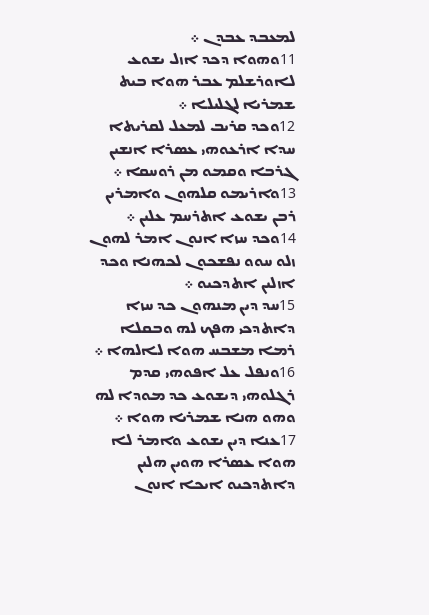ܠܡܥܒܕ ܥܒܕܢ ܀
11ܘܗܘܐ ܕܟܕ ܐܙܠ ܝܫܘܥ ܠܐܘܪܫܠܡ ܥܒܪ ܗܘܐ ܒܝܬ ܫܡܪܝܐ ܠܓܠܝܠܐ ܀
12ܘܟܕ ܩܪܝܒ ܠܡܥܠ ܠܩܪܝܬܐ ܚܕܐ ܐܪܥܘܗܝ ܥܤܪܐ ܐܢܫܝܢ ܓܪܒܐ ܘܩܡܘ ܡܢ ܪܘܚܩܐ ܀
13ܘܐܪܝܡܘ ܩܠܗܘܢ ܘܐܡܪܝܢ ܪܒܢ ܝܫܘܥ ܐܬܪܚܡ ܥܠܝܢ ܀
14ܘܟܕ ܚܙܐ ܐܢܘܢ ܐܡܪ ܠܗܘܢ ܙܠܘ ܚܘܘ ܢܦܫܟܘܢ ܠܟܗܢܐ ܘܟܕ ܐܙܠܝܢ ܐܬܕܟܝܘ ܀
15ܚܕ ܕܝܢ ܡܢܗܘܢ ܟܕ ܚܙܐ ܕܐܬܕܟܝ ܗܦܟ ܠܗ ܘܒܩܠܐ ܪܡܐ ܡܫܒܚ ܗܘܐ ܠܐܠܗܐ ܀
16ܘܢܦܠ ܥܠ ܐܦܘܗܝ ܩܕܡ ܪܓܠܘܗܝ ܕܝܫܘܥ ܟܕ ܡܘܕܐ ܠܗ ܘܗܘ ܗܢܐ ܫܡܪܝܐ ܗܘܐ ܀
17ܥܢܐ ܕܝܢ ܝܫܘܥ ܘܐܡܪ ܠܐ ܗܘܐ ܥܤܪܐ ܗܘܝܢ ܗܠܝܢ ܕܐܬܕܟܝܘ ܐܝܟܐ ܐܢܘܢ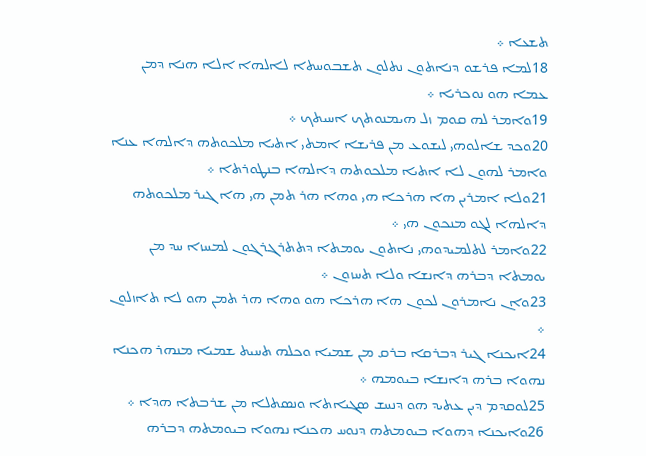ܬܫܥܐ ܀
18ܠܡܐ ܦܪܫܘ ܕܢܐܬܘܢ ܢܬܠܘܢ ܬܫܒܘܚܬܐ ܠܐܠܗܐ ܐܠܐ ܗܢܐ ܕܡܢ ܥܡܐ ܗܘ ܢܘܟܪܝܐ ܀
19ܘܐܡܪ ܠܗ ܩܘܡ ܙܠ ܗܝܡܢܘܬܟ ܐܚܝܬܟ ܀
20ܘܟܕ ܫܐܠܘܗܝ ܠܝܫܘܥ ܡܢ ܦܪܝܫܐ ܐܡܬܝ ܐܬܝܐ ܡܠܟܘܬܗ ܕܐܠܗܐ ܥܢܐ ܘܐܡܪ ܠܗܘܢ ܠܐ ܐܬܝܐ ܡܠܟܘܬܗ ܕܐܠܗܐ ܒܢܛܘܪܬܐ ܀
21ܘܠܐ ܐܡܪܝܢ ܗܐ ܗܪܟܐ ܗܝ ܘܗܐ ܗܪ ܬܡܢ ܗܝ ܗܐ ܓܝܪ ܡܠܟܘܬܗ ܕܐܠܗܐ ܠܓܘ ܡܢܟܘܢ ܗܝ ܀
22ܘܐܡܪ ܠܬܠܡܝܕܘܗܝ ܢܐܬܘܢ ܝܘܡܬܐ ܕܬܬܪܓܪܓܘܢ ܠܡܚܙܐ ܚܕ ܡܢ ܝܘܡܬܐ ܕܒܪܗ ܕܐܢܫܐ ܘܠܐ ܬܚܙܘܢ ܀
23ܘܐܢ ܢܐܡܪܘܢ ܠܟܘܢ ܗܐ ܗܪܟܐ ܗܘ ܘܗܐ ܗܪ ܬܡܢ ܗܘ ܠܐ ܬܐܙܠܘܢ ܀
24ܐܝܟܢܐ ܓܝܪ ܕܒܪܩܐ ܒܪܩ ܡܢ ܫܡܝܐ ܘܟܠܗ ܬܚܝܬ ܫܡܝܐ ܡܢܗܪ ܗܟܢܐ ܢܗܘܐ ܒܪܗ ܕܐܢܫܐ ܒܝܘܡܗ ܀
25ܠܘܩܕܡ ܕܝܢ ܥܬܝܕ ܗܘ ܕܢܚܫ ܤܓܝܐܬܐ ܘܢܤܬܠܐ ܡܢ ܫܪܒܬܐ ܗܕܐ ܀
26ܘܐܝܟܢܐ ܕܗܘܐ ܒܝܘܡܬܗ ܕܢܘܚ ܗܟܢܐ ܢܗܘܐ ܒܝܘܡܬܗ ܕܒܪܗ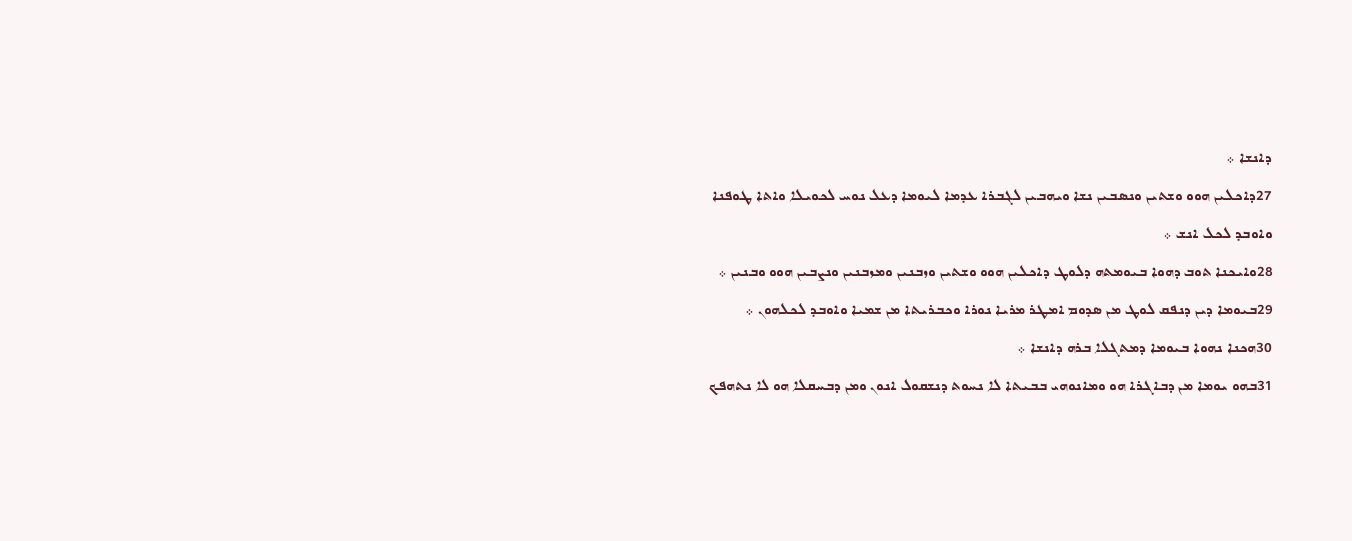ܕܐܢܫܐ ܀
27ܕܐܟܠܝܢ ܗܘܘ ܘܫܬܝܢ ܘܢܤܒܝܢ ܢܫܐ ܘܝܗܒܝܢ ܠܓܒܪܐ ܥܕܡܐ ܠܝܘܡܐ ܕܥܠ ܢܘܚ ܠܟܘܝܠܐ ܘܐܬܐ ܛܘܦܢܐ ܘܐܘܒܕ ܠܟܠ ܐܢܫ ܀
28ܘܐܝܟܢܐ ܬܘܒ ܕܗܘܐ ܒܝܘܡܬܗ ܕܠܘܛ ܕܐܟܠܝܢ ܗܘܘ ܘܫܬܝܢ ܘܙܒܢܝܢ ܘܡܙܒܢܝܢ ܘܢܨܒܝܢ ܗܘܘ ܘܒܢܝܢ ܀
29ܒܝܘܡܐ ܕܝܢ ܕܢܦܩ ܠܘܛ ܡܢ ܤܕܘܡ ܐܡܛܪ ܡܪܝܐ ܢܘܪܐ ܘܟܒܪܝܬܐ ܡܢ ܫܡܝܐ ܘܐܘܒܕ ܠܟܠܗܘܢ ܀
30ܗܟܢܐ ܢܗܘܐ ܒܝܘܡܐ ܕܡܬܓܠܐ ܒܪܗ ܕܐܢܫܐ ܀
31ܒܗܘ ܝܘܡܐ ܡܢ ܕܒܐܓܪܐ ܗܘ ܘܡܐܢܘܗܝ ܒܒܝܬܐ ܠܐ ܢܚܘܬ ܕܢܫܩܘܠ ܐܢܘܢ ܘܡܢ ܕܒܚܩܠܐ ܗܘ ܠܐ ܢܬܗܦܟ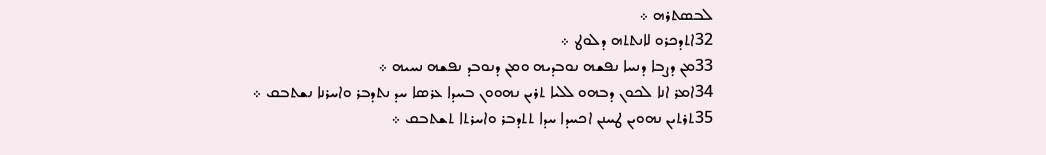ܠܒܤܬܪܗ ܀
32ܐܬܕܟܪܘ ܠܐܢܬܬܗ ܕܠܘܛ ܀
33ܡܢ ܕܨܒܐ ܕܢܚܐ ܢܦܫܗ ܢܘܒܕܝܗ ܘܡܢ ܕܢܘܒܕ ܢܦܫܗ ܢܚܝܗ ܀
34ܐܡܪ ܐܢܐ ܠܟܘܢ ܕܒܗܘ ܠܠܝܐ ܬܪܝܢ ܢܗܘܘܢ ܒܚܕܐ ܥܪܤܐ ܚܕ ܢܬܕܒܪ ܘܐܚܪܢܐ ܢܫܬܒܩ ܀
35ܬܪܬܝܢ ܢܗܘܝܢ ܛܚܢܢ ܐܟܚܕܐ ܚܕܐ ܬܬܕܒܪ ܘܐܚܪܬܐ ܬܫܬܒܩ ܀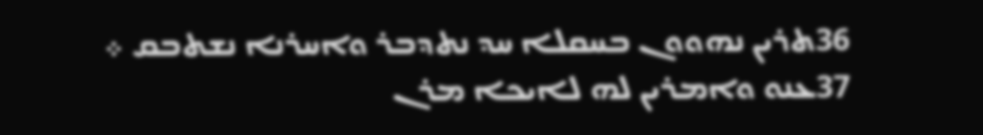36ܬܪܝܢ ܢܗܘܘܢ ܒܚܩܠܐ ܚܕ ܢܬܕܒܪ ܘܐܚܪܢܐ ܢܫܬܒܩ ܀
37ܥܢܘ ܘܐܡܪܝܢ ܠܗ ܠܐܝܟܐ ܡܪܢ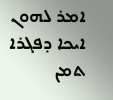ܐܡܪ ܠܗܘܢ ܐܝܟܐ ܕܦܓܪܐ ܬܡܢ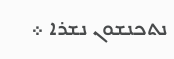ܢܬܟܢܫܘܢ ܢܫܪܐ ܀